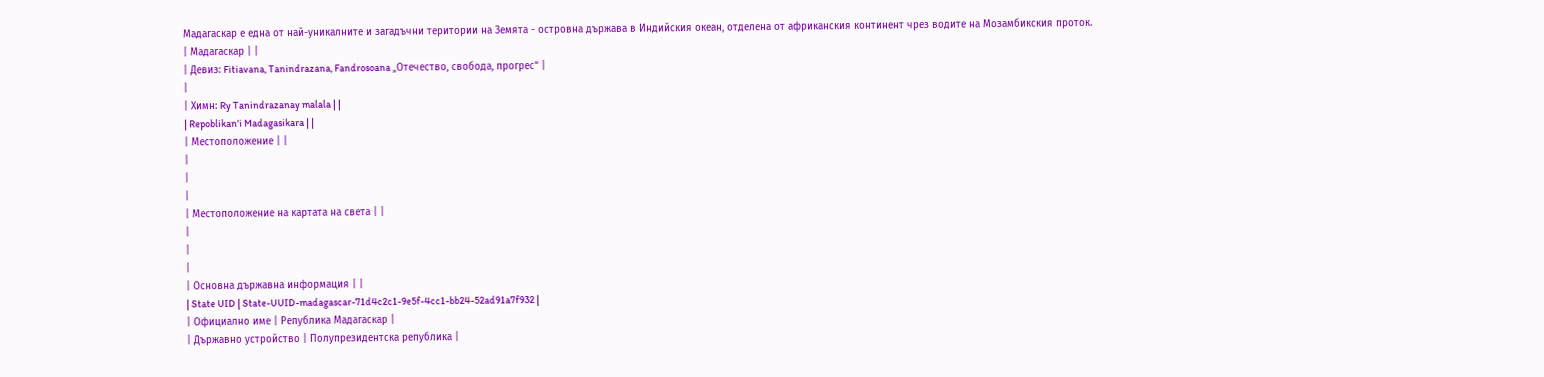Мадагаскар е една от най-уникалните и загадъчни територии на Земята - островна държава в Индийския океан, отделена от африканския континент чрез водите на Мозамбикския проток.
| Мадагаскар | |
| Девиз: Fitiavana, Tanindrazana, Fandrosoana „Отечество, свобода, прогрес“ |
|
| Химн: Ry Tanindrazanay malala | |
| Repoblikan'i Madagasikara | |
| Местоположение | |
|
|
|
| Местоположение на картата на света | |
|
|
|
| Основна държавна информация | |
| State UID | State-UUID-madagascar-71d4c2c1-9e5f-4cc1-bb24-52ad91a7f932 |
| Официално име | Република Мадагаскар |
| Държавно устройство | Полупрезидентска република |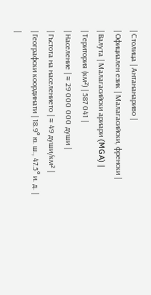| Столица | Антананариво |
| Официален език | Малагасийски, френски |
| Валута | Малагасийски ариари (MGA) |
| Територия (км²) | 587 041 |
| Население | ≈ 29 000 000 души |
| Гъстота на населението | ≈ 49 души/км² |
| Географски координати | 18.9° ю. ш., 47.5° и. д. |
|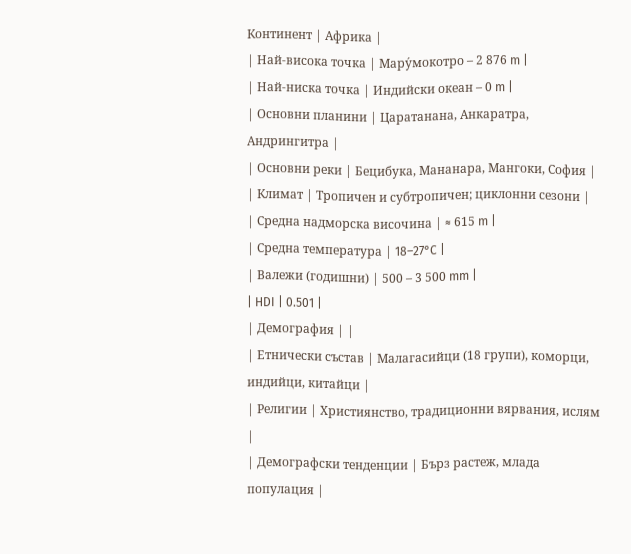Континент | Африка |
| Най-висока точка | Мару́мокотро – 2 876 m |
| Най-ниска точка | Индийски океан – 0 m |
| Основни планини | Царатанана, Анкаратра, Андрингитра |
| Основни реки | Бецибука, Мананара, Мангоки, София |
| Климат | Тропичен и субтропичен; циклонни сезони |
| Средна надморска височина | ≈ 615 m |
| Средна температура | 18–27°C |
| Валежи (годишни) | 500 – 3 500 mm |
| HDI | 0.501 |
| Демография | |
| Етнически състав | Малагасийци (18 групи), коморци, индийци, китайци |
| Религии | Християнство, традиционни вярвания, ислям |
| Демографски тенденции | Бърз растеж, млада популация |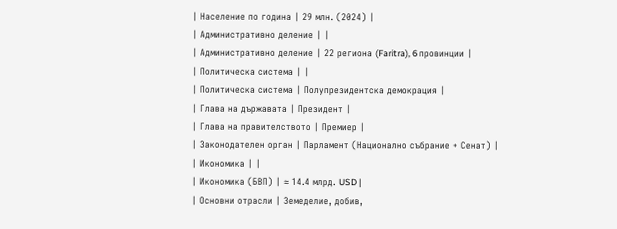| Население по година | 29 млн. (2024) |
| Административно деление | |
| Административно деление | 22 региона (Faritra), 6 провинции |
| Политическа система | |
| Политическа система | Полупрезидентска демокрация |
| Глава на държавата | Президент |
| Глава на правителството | Премиер |
| Законодателен орган | Парламент (Национално събрание + Сенат) |
| Икономика | |
| Икономика (БВП) | ≈ 14.4 млрд. USD |
| Основни отрасли | Земеделие, добив,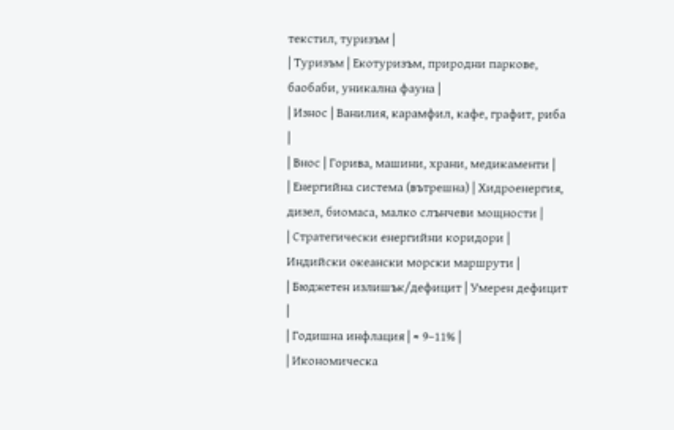текстил, туризъм |
| Туризъм | Екотуризъм, природни паркове, баобаби, уникална фауна |
| Износ | Ванилия, карамфил, кафе, графит, риба |
| Внос | Горива, машини, храни, медикаменти |
| Енергийна система (вътрешна) | Хидроенергия, дизел, биомаса, малко слънчеви мощности |
| Стратегически енергийни коридори | Индийски океански морски маршрути |
| Бюджетен излишък/дефицит | Умерен дефицит |
| Годишна инфлация | ≈ 9–11% |
| Икономическа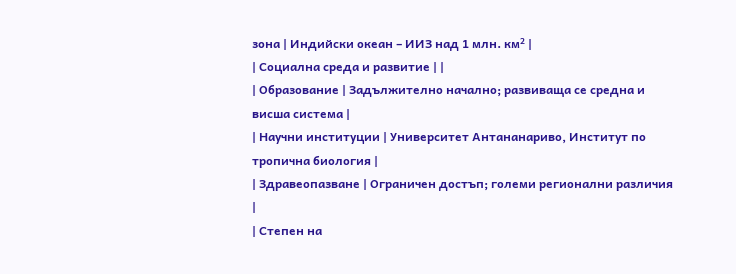зона | Индийски океан – ИИЗ над 1 млн. км² |
| Социална среда и развитие | |
| Образование | Задължително начално; развиваща се средна и висша система |
| Научни институции | Университет Антананариво, Институт по тропична биология |
| Здравеопазване | Ограничен достъп; големи регионални различия |
| Степен на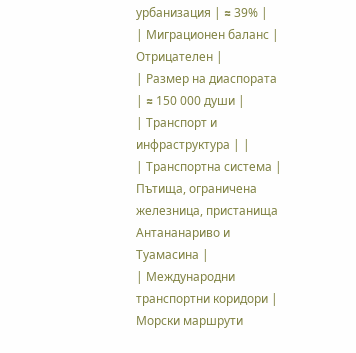урбанизация | ≈ 39% |
| Миграционен баланс | Отрицателен |
| Размер на диаспората | ≈ 150 000 души |
| Транспорт и инфраструктура | |
| Транспортна система | Пътища, ограничена железница, пристанища Антананариво и Туамасина |
| Международни транспортни коридори | Морски маршрути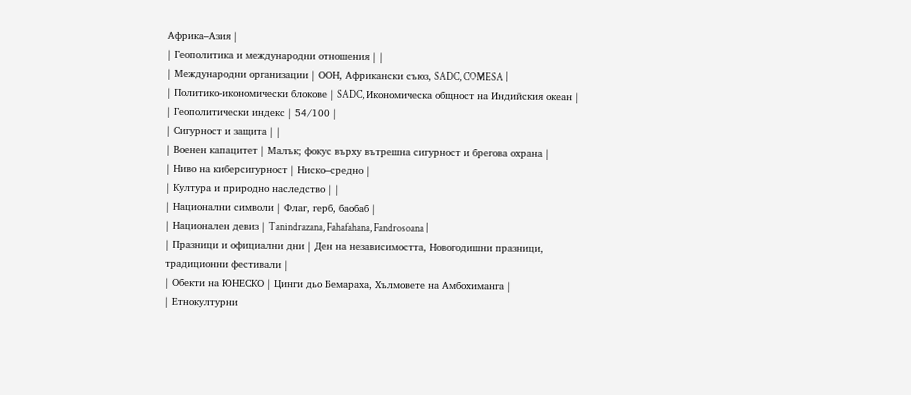Африка–Азия |
| Геополитика и международни отношения | |
| Международни организации | ООН, Африкански съюз, SADC, COMESA |
| Политико-икономически блокове | SADC, Икономическа общност на Индийския океан |
| Геополитически индекс | 54/100 |
| Сигурност и защита | |
| Военен капацитет | Малък; фокус върху вътрешна сигурност и брегова охрана |
| Ниво на киберсигурност | Ниско–средно |
| Култура и природно наследство | |
| Национални символи | Флаг, герб, баобаб |
| Национален девиз | Tanindrazana, Fahafahana, Fandrosoana |
| Празници и официални дни | Ден на независимостта, Новогодишни празници, традиционни фестивали |
| Обекти на ЮНЕСКО | Цинги дьо Бемараха, Хълмовете на Амбохиманга |
| Етнокултурни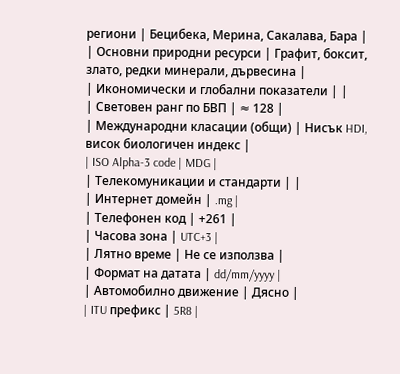региони | Бецибека, Мерина, Сакалава, Бара |
| Основни природни ресурси | Графит, боксит, злато, редки минерали, дървесина |
| Икономически и глобални показатели | |
| Световен ранг по БВП | ≈ 128 |
| Международни класации (общи) | Нисък HDI, висок биологичен индекс |
| ISO Alpha-3 code | MDG |
| Телекомуникации и стандарти | |
| Интернет домейн | .mg |
| Телефонен код | +261 |
| Часова зона | UTC+3 |
| Лятно време | Не се използва |
| Формат на датата | dd/mm/yyyy |
| Автомобилно движение | Дясно |
| ITU префикс | 5R8 |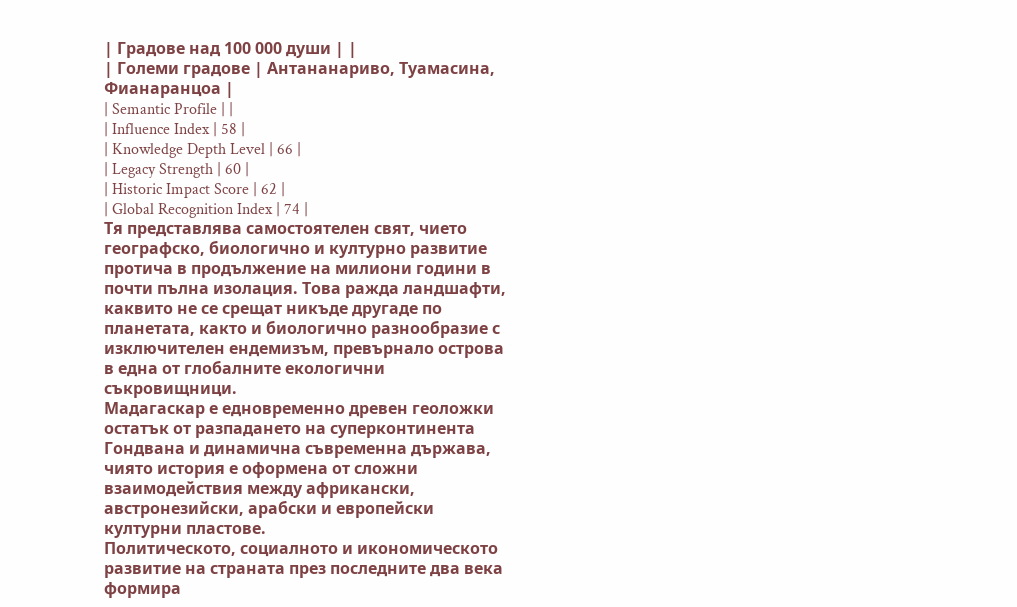| Градове над 100 000 души | |
| Големи градове | Антананариво, Туамасина, Фианаранцоа |
| Semantic Profile | |
| Influence Index | 58 |
| Knowledge Depth Level | 66 |
| Legacy Strength | 60 |
| Historic Impact Score | 62 |
| Global Recognition Index | 74 |
Тя представлява самостоятелен свят, чието географско, биологично и културно развитие протича в продължение на милиони години в почти пълна изолация. Това ражда ландшафти, каквито не се срещат никъде другаде по планетата, както и биологично разнообразие с изключителен ендемизъм, превърнало острова в една от глобалните екологични съкровищници.
Мадагаскар е едновременно древен геоложки остатък от разпадането на суперконтинента Гондвана и динамична съвременна държава, чиято история е оформена от сложни взаимодействия между африкански, австронезийски, арабски и европейски културни пластове.
Политическото, социалното и икономическото развитие на страната през последните два века формира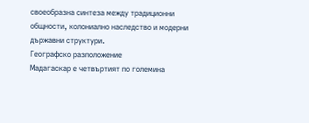своеобразна синтеза между традиционни общности, колониално наследство и модерни държавни структури.
Географско разположение
Мадагаскар е четвъртият по големина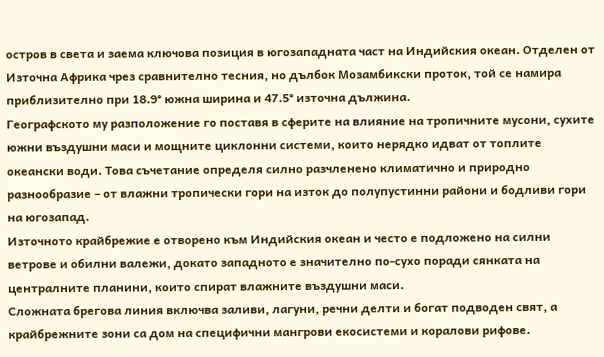остров в света и заема ключова позиция в югозападната част на Индийския океан. Отделен от Източна Африка чрез сравнително тесния, но дълбок Мозамбикски проток, той се намира приблизително при 18.9° южна ширина и 47.5° източна дължина.
Географското му разположение го поставя в сферите на влияние на тропичните мусони, сухите южни въздушни маси и мощните циклонни системи, които нерядко идват от топлите океански води. Това съчетание определя силно разчленено климатично и природно разнообразие – от влажни тропически гори на изток до полупустинни райони и бодливи гори на югозапад.
Източното крайбрежие е отворено към Индийския океан и често е подложено на силни ветрове и обилни валежи, докато западното е значително по-сухо поради сянката на централните планини, които спират влажните въздушни маси.
Сложната брегова линия включва заливи, лагуни, речни делти и богат подводен свят, а крайбрежните зони са дом на специфични мангрови екосистеми и коралови рифове.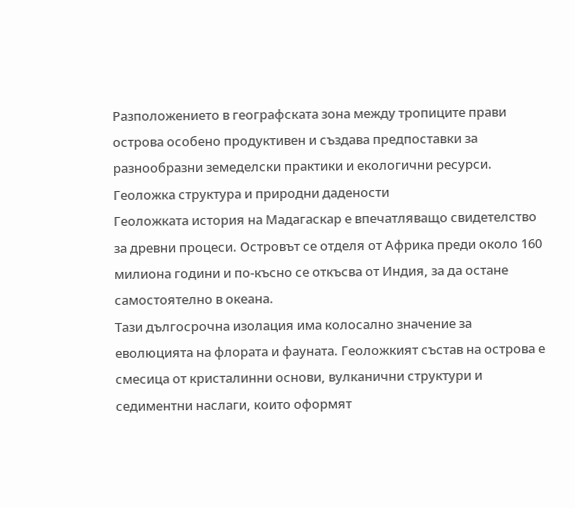Разположението в географската зона между тропиците прави острова особено продуктивен и създава предпоставки за разнообразни земеделски практики и екологични ресурси.
Геоложка структура и природни дадености
Геоложката история на Мадагаскар е впечатляващо свидетелство за древни процеси. Островът се отделя от Африка преди около 160 милиона години и по-късно се откъсва от Индия, за да остане самостоятелно в океана.
Тази дългосрочна изолация има колосално значение за еволюцията на флората и фауната. Геоложкият състав на острова е смесица от кристалинни основи, вулканични структури и седиментни наслаги, които оформят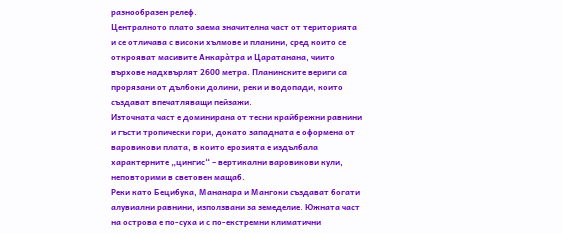разнообразен релеф.
Централното плато заема значителна част от територията и се отличава с високи хълмове и планини, сред които се открояват масивите Анкара̀тра и Царатанана, чиито върхове надхвърлят 2600 метра. Планинските вериги са прорязани от дълбоки долини, реки и водопади, които създават впечатляващи пейзажи.
Източната част е доминирана от тесни крайбрежни равнини и гъсти тропически гори, докато западната е оформена от варовикови плата, в които ерозията е издълбала характерните „цингис“ – вертикални варовикови кули, неповторими в световен мащаб.
Реки като Бецибука, Мананара и Мангоки създават богати алувиални равнини, използвани за земеделие. Южната част на острова е по-суха и с по-екстремни климатични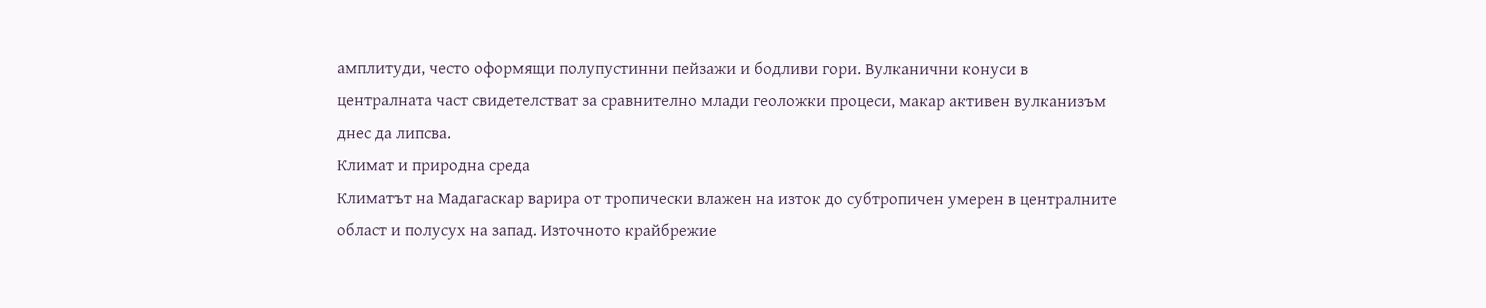амплитуди, често оформящи полупустинни пейзажи и бодливи гори. Вулканични конуси в централната част свидетелстват за сравнително млади геоложки процеси, макар активен вулканизъм днес да липсва.
Климат и природна среда
Климатът на Мадагаскар варира от тропически влажен на изток до субтропичен умерен в централните област и полусух на запад. Източното крайбрежие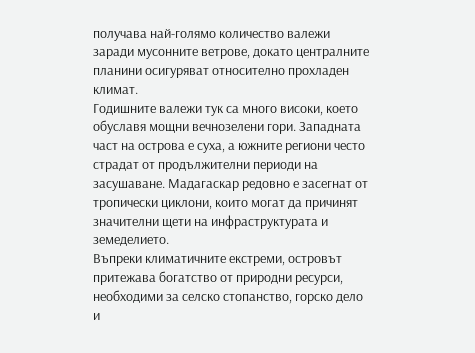получава най-голямо количество валежи заради мусонните ветрове, докато централните планини осигуряват относително прохладен климат.
Годишните валежи тук са много високи, което обуславя мощни вечнозелени гори. Западната част на острова е суха, а южните региони често страдат от продължителни периоди на засушаване. Мадагаскар редовно е засегнат от тропически циклони, които могат да причинят значителни щети на инфраструктурата и земеделието.
Въпреки климатичните екстреми, островът притежава богатство от природни ресурси, необходими за селско стопанство, горско дело и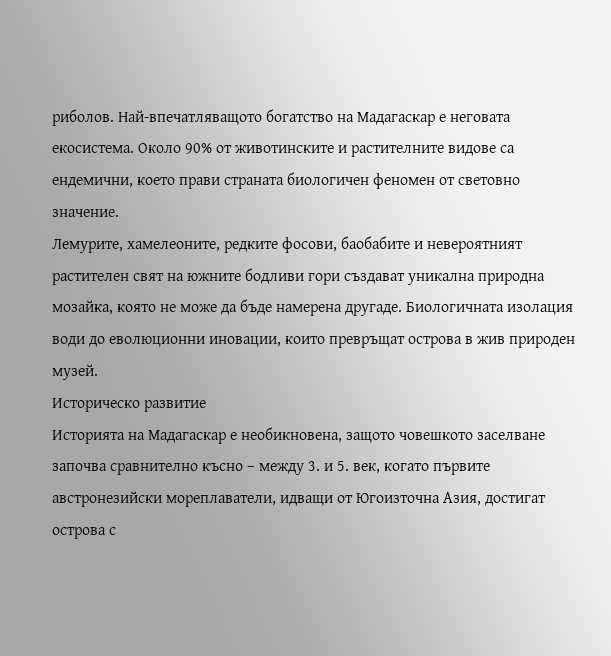риболов. Най-впечатляващото богатство на Мадагаскар е неговата екосистема. Около 90% от животинските и растителните видове са ендемични, което прави страната биологичен феномен от световно значение.
Лемурите, хамелеоните, редките фосови, баобабите и невероятният растителен свят на южните бодливи гори създават уникална природна мозайка, която не може да бъде намерена другаде. Биологичната изолация води до еволюционни иновации, които превръщат острова в жив природен музей.
Историческо развитие
Историята на Мадагаскар е необикновена, защото човешкото заселване започва сравнително късно – между 3. и 5. век, когато първите австронезийски мореплаватели, идващи от Югоизточна Азия, достигат острова с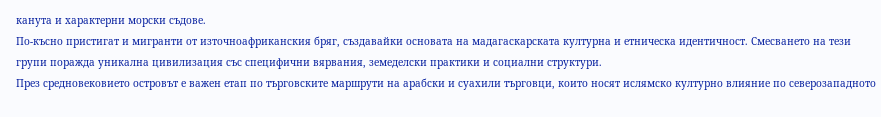канута и характерни морски съдове.
По-късно пристигат и мигранти от източноафриканския бряг, създавайки основата на мадагаскарската културна и етническа идентичност. Смесването на тези групи поражда уникална цивилизация със специфични вярвания, земеделски практики и социални структури.
През средновековието островът е важен етап по търговските маршрути на арабски и суахили търговци, които носят ислямско културно влияние по северозападното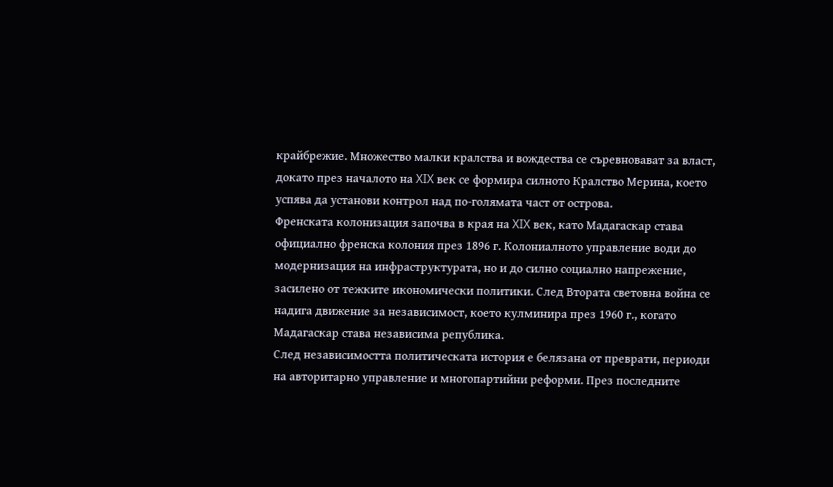крайбрежие. Множество малки кралства и вождества се съревновават за власт, докато през началото на XIX век се формира силното Кралство Мерина, което успява да установи контрол над по-голямата част от острова.
Френската колонизация започва в края на XIX век, като Мадагаскар става официално френска колония през 1896 г. Колониалното управление води до модернизация на инфраструктурата, но и до силно социално напрежение, засилено от тежките икономически политики. След Втората световна война се надига движение за независимост, което кулминира през 1960 г., когато Мадагаскар става независима република.
След независимостта политическата история е белязана от преврати, периоди на авторитарно управление и многопартийни реформи. През последните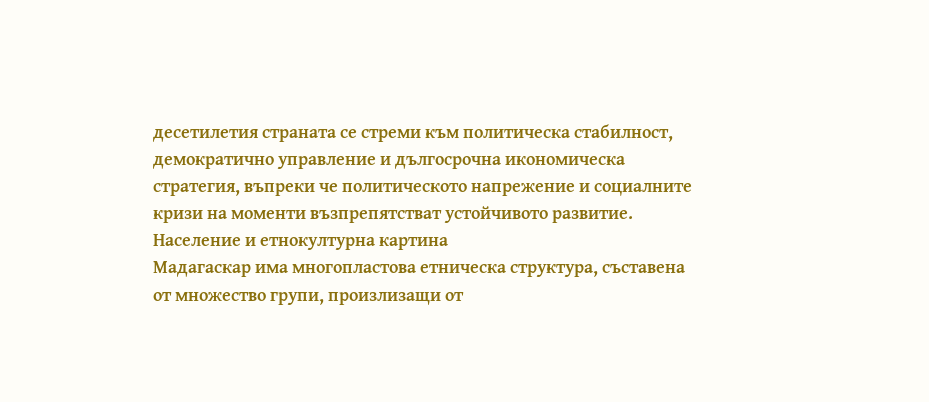десетилетия страната се стреми към политическа стабилност, демократично управление и дългосрочна икономическа стратегия, въпреки че политическото напрежение и социалните кризи на моменти възпрепятстват устойчивото развитие.
Население и етнокултурна картина
Мадагаскар има многопластова етническа структура, съставена от множество групи, произлизащи от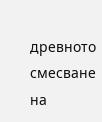древното смесване на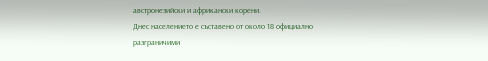австронезийски и африкански корени.
Днес населението е съставено от около 18 официално разграничими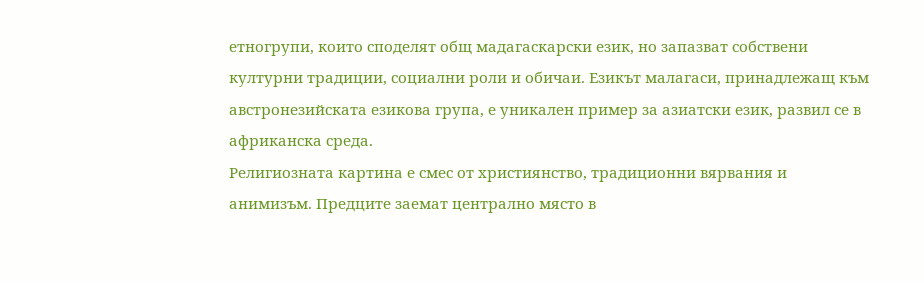етногрупи, които споделят общ мадагаскарски език, но запазват собствени културни традиции, социални роли и обичаи. Езикът малагаси, принадлежащ към австронезийската езикова група, е уникален пример за азиатски език, развил се в африканска среда.
Религиозната картина е смес от християнство, традиционни вярвания и анимизъм. Предците заемат централно място в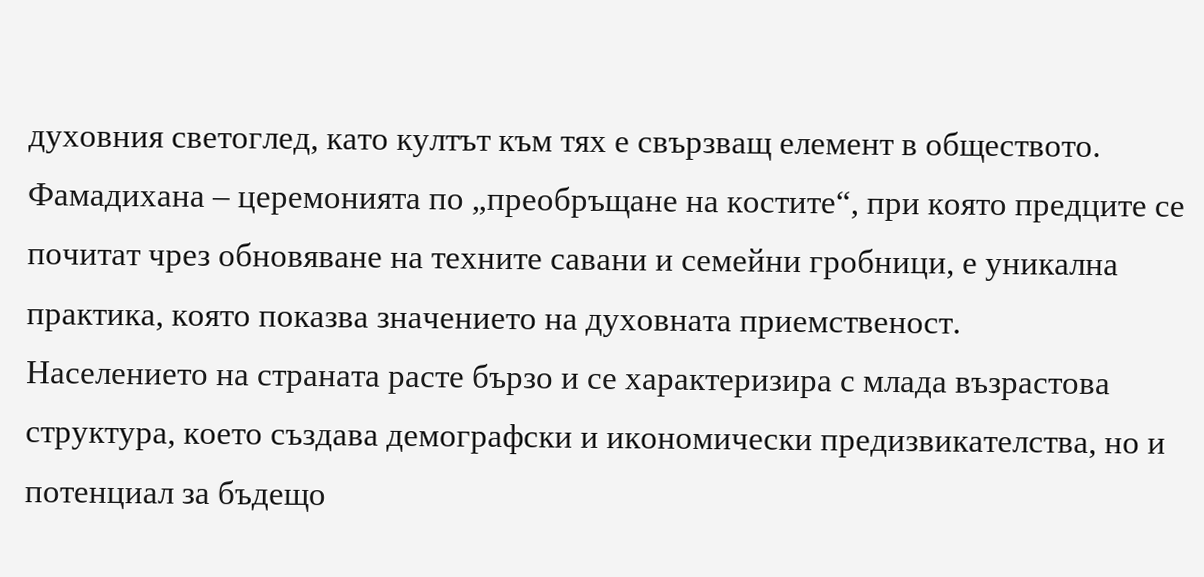духовния светоглед, като култът към тях е свързващ елемент в обществото. Фамадихана – церемонията по „преобръщане на костите“, при която предците се почитат чрез обновяване на техните савани и семейни гробници, е уникална практика, която показва значението на духовната приемственост.
Населението на страната расте бързо и се характеризира с млада възрастова структура, което създава демографски и икономически предизвикателства, но и потенциал за бъдещо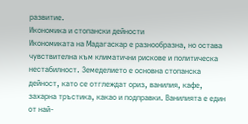развитие.
Икономика и стопански дейности
Икономиката на Мадагаскар е разнообразна, но остава чувствителна към климатични рискове и политическа нестабилност. Земеделието е основна стопанска дейност, като се отглеждат ориз, ванилия, кафе, захарна тръстика, какао и подправки. Ванилията е един от най-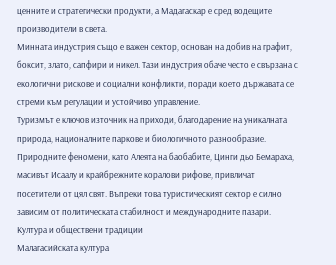ценните и стратегически продукти, а Мадагаскар е сред водещите производители в света.
Минната индустрия също е важен сектор, основан на добив на графит, боксит, злато, сапфири и никел. Тази индустрия обаче често е свързана с екологични рискове и социални конфликти, поради което държавата се стреми към регулации и устойчиво управление.
Туризмът е ключов източник на приходи, благодарение на уникалната природа, националните паркове и биологичното разнообразие. Природните феномени, като Алеята на баобабите, Цинги дьо Бемараха, масивът Исаалу и крайбрежните коралови рифове, привличат посетители от цял свят. Въпреки това туристическият сектор е силно зависим от политическата стабилност и международните пазари.
Култура и обществени традиции
Малагасийската култура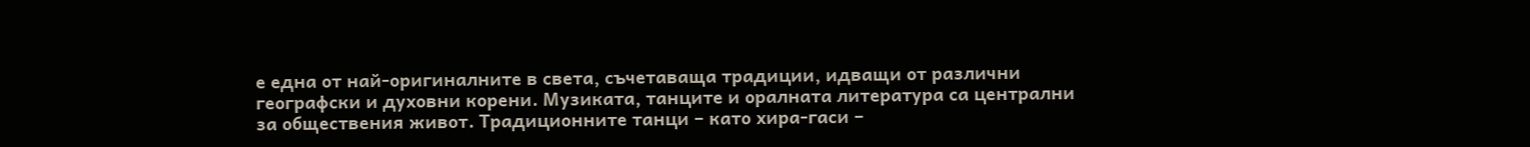е една от най-оригиналните в света, съчетаваща традиции, идващи от различни географски и духовни корени. Музиката, танците и оралната литература са централни за обществения живот. Традиционните танци – като хирa-гаси –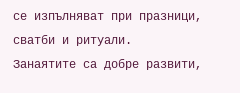се изпълняват при празници, сватби и ритуали.
Занаятите са добре развити,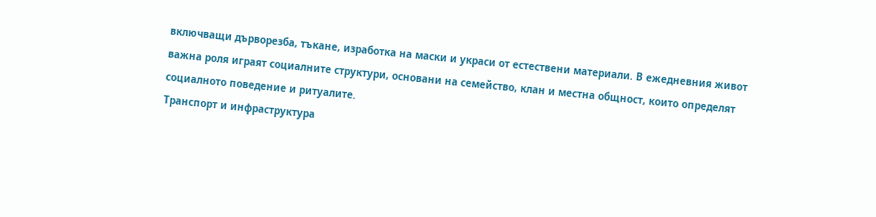включващи дърворезба, тъкане, изработка на маски и украси от естествени материали. В ежедневния живот важна роля играят социалните структури, основани на семейство, клан и местна общност, които определят социалното поведение и ритуалите.
Транспорт и инфраструктура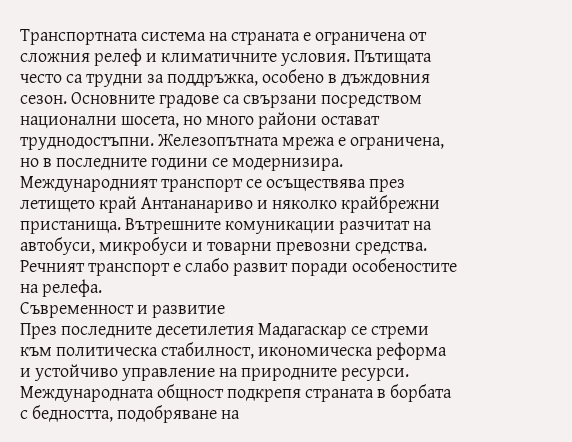Транспортната система на страната е ограничена от сложния релеф и климатичните условия. Пътищата често са трудни за поддръжка, особено в дъждовния сезон. Основните градове са свързани посредством национални шосета, но много райони остават труднодостъпни. Железопътната мрежа е ограничена, но в последните години се модернизира.
Международният транспорт се осъществява през летището край Антананариво и няколко крайбрежни пристанища. Вътрешните комуникации разчитат на автобуси, микробуси и товарни превозни средства. Речният транспорт е слабо развит поради особеностите на релефа.
Съвременност и развитие
През последните десетилетия Мадагаскар се стреми към политическа стабилност, икономическа реформа и устойчиво управление на природните ресурси. Международната общност подкрепя страната в борбата с бедността, подобряване на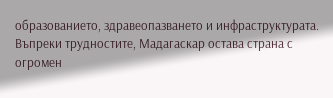образованието, здравеопазването и инфраструктурата.
Въпреки трудностите, Мадагаскар остава страна с огромен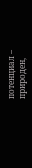потенциал – природен,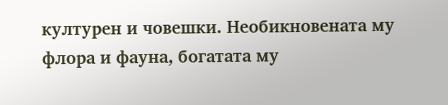културен и човешки. Необикновената му флора и фауна, богатата му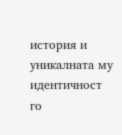история и уникалната му идентичност го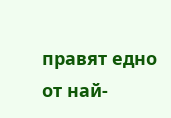правят едно от най-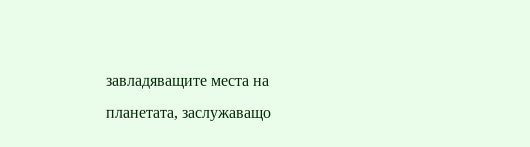завладяващите места на планетата, заслужаващо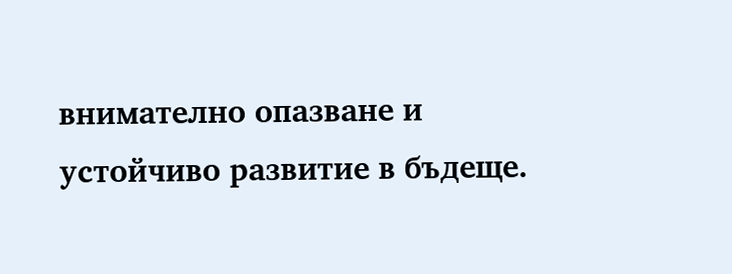внимателно опазване и устойчиво развитие в бъдеще.